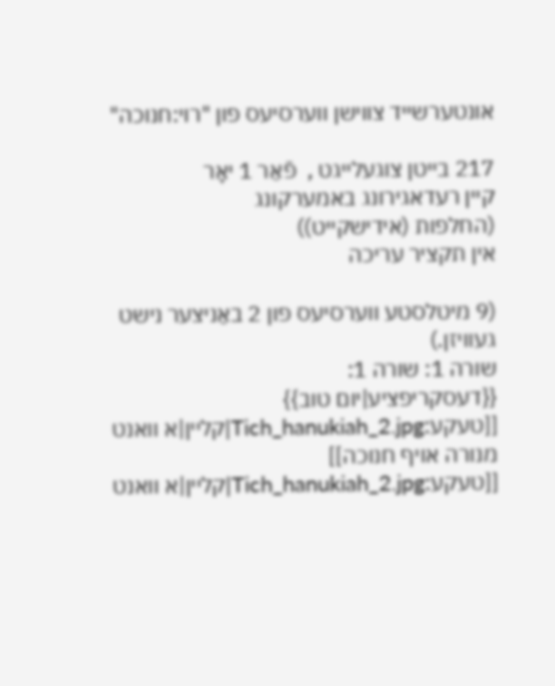אונטערשייד צווישן ווערסיעס פון "רוי:חנוכה"

217 בייטן צוגעלייגט ,  פֿאַר 1 יאָר
קיין רעדאגירונג באמערקונג
(החלפות (אידישקייט))
אין תקציר עריכה

(9 מיטלסטע ווערסיעס פון 2 באַניצער נישט געוויזן.)
שורה 1: שורה 1:
{{דעסקריפציע|יום טוב}}
[[טעקע:Tich_hanukiah_2.jpg|קליין|א וואנט מנורה אויף חנוכה]]
[[טעקע:Tich_hanukiah_2.jpg|קליין|א וואנט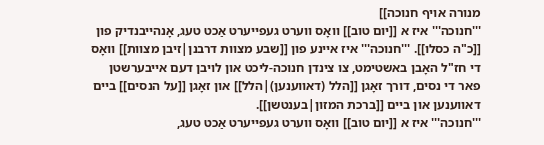מנורה אויף חנוכה]]
'''חנוכה''' איז א [[יום טוב]] וואָס ווערט געפייערט אַכט טעג, אָנהייבנדיק פון [[כ"ה כסלו]]. '''חנוכה''' איז איינע פון [[שבע מצוות דרבנן|זיבן מצוות]] וואָס די חז"ל האָבן באשטימט, צו צינדן חנוכה-ליכט און לויבן דעם אייבערשטן פאר די נסים, דורך זאָגן [[הלל (דאווענען)|הלל]] און זאָגן [[על הנסים]] ביים דאווענען און ביים [[ברכת המזון|בענטשן]].
'''חנוכה''' איז א [[יום טוב]] וואָס ווערט געפייערט אַכט טעג,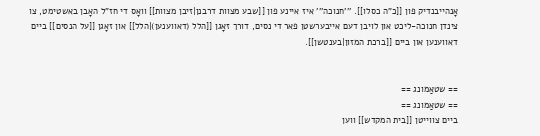אָנהייבנדיק פון [[כ"ה כסלו]]. '''חנוכה''' איז איינע פון [[שבע מצוות דרבנן|זיבן מצוות]] וואָס די חז"ל האָבן באשטימט, צו צינדן חנוכה-ליכט און לויבן דעם אייבערשטן פאר די נסים, דורך זאָגן [[הלל (דאווענען)|הלל]] און זאָגן [[על הנסים]] ביים דאווענען און ביים [[ברכת המזון|בענטשן]].


== שטאַמונג ==
== שטאַמונג ==
ביים צווייטן [[בית המקדש]] ווען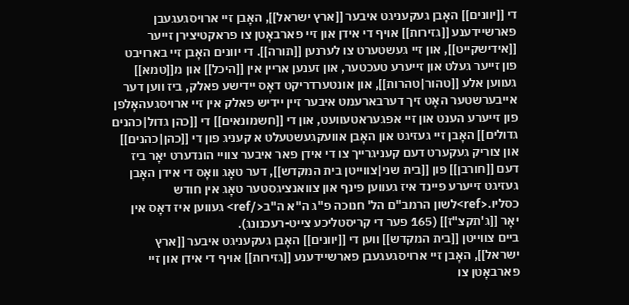די [[יוונים]] האָבן געקעניגט איבער [[ארץ ישראל]], האָבן זיי ארויסגעגעבן פארשיידענע [[גזירות]] אויף די אידן און זיי פארבאָטן צו פראקטיצירן זייער [[אידישקייט]], און זיי געשטערט צו לערנען [[תורה]]. די יוונים האָבן זיי בארויבט פון זייער געלט און זייערע טעכטער, און זענען אריין אין [[היכל]] און מ[[טמא]] געווען אלע [[טהור|טהרות]], און אונטערדריקט דאָס יידישע פאלק, ביז ווען דער אייבערשטער האָט זיך דערבארעמט איבער זיין יידיש פאלק אין זיי ארויסגעהאָלפן פון זייערע הענט און זיי אפגעראטעוועט, און די [[חשמונאים]] די [[כהן גדול|כהנים גדולים]] האָבן זיי געזיגט און האָבן אוועקגעשטעלט א קעניג פון די [[כהן|כהנים]] און צוריק געקערט דעם קעניגרייך צו די אידן פאר איבער צוויי הונדערט יאָר ביז דעם [[חורבן]] פון [[בית שני|צווייטן בית המקדש]], דער טאָג וואָס די אידן האָבן געזיגט זייערע פיינד איז געווען פינף און צוואנציגסטער טאָג אין חודש כסליו.<ref>לשון הרמב"ם הל' חנוכה פ"ג ה"א ה"ב</ref> געווען איז דאָס אין יאָר [[ג'תקצ"ז]] (165 פער די קריסטליכע צייט-רעכנונג).
ביים צווייטן [[בית המקדש]] ווען די [[יוונים]] האָבן געקעניגט איבער [[ארץ ישראל]], האָבן זיי ארויסגעגעבן פארשיידענע [[גזירות]] אויף די אידן און זיי פארבאָטן צו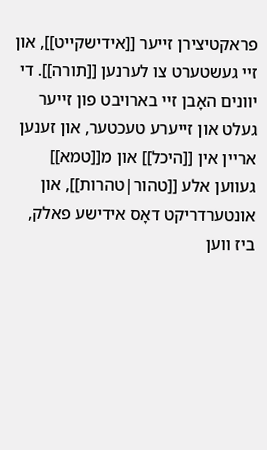פראקטיצירן זייער [[אידישקייט]], און זיי געשטערט צו לערנען [[תורה]]. די יוונים האָבן זיי בארויבט פון זייער געלט און זייערע טעכטער, און זענען אריין אין [[היכל]] און מ[[טמא]] געווען אלע [[טהור|טהרות]], און אונטערדריקט דאָס אידישע פאלק, ביז ווען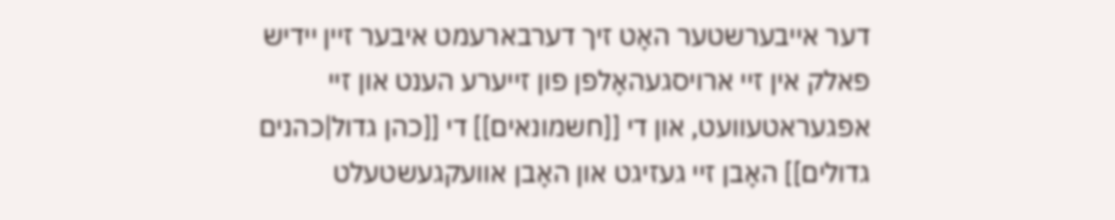דער אייבערשטער האָט זיך דערבארעמט איבער זיין יידיש פאלק אין זיי ארויסגעהאָלפן פון זייערע הענט און זיי אפגעראטעוועט, און די [[חשמונאים]] די [[כהן גדול|כהנים גדולים]] האָבן זיי געזיגט און האָבן אוועקגעשטעלט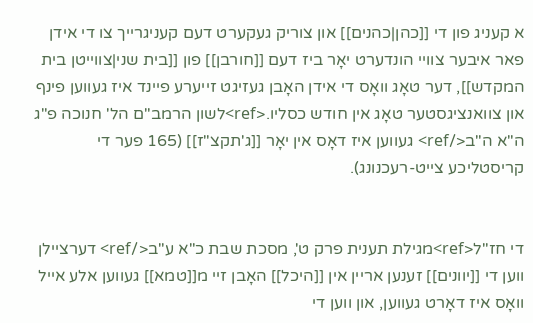א קעניג פון די [[כהן|כהנים]] און צוריק געקערט דעם קעניגרייך צו די אידן פאר איבער צוויי הונדערט יאָר ביז דעם [[חורבן]] פון [[בית שני|צווייטן בית המקדש]], דער טאָג וואָס די אידן האָבן געזיגט זייערע פיינד איז געווען פינף און צוואנציגסטער טאָג אין חודש כסליו.<ref>לשון הרמב"ם הל' חנוכה פ"ג ה"א ה"ב</ref> געווען איז דאָס אין יאָר [[ג'תקצ"ז]] (165 פער די קריסטליכע צייט-רעכנונג).


די חז"ל<ref>מגילת תענית פרק ט', מסכת שבת כ"א ע"ב</ref> דערציילן ווען די [[יוונים]] זענען אריין אין [[היכל]] האָבן זיי מ[[טמא]] געווען אלע אייל וואָס איז דאָרט געווען, און ווען די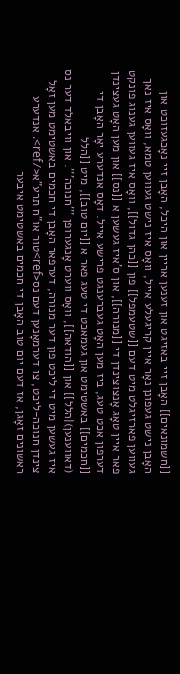[[חשמונאים]] האָבן זיי באזיגט און זענען אריין און היכל, האָבן זיי נאָכגעזוכט און האָבן נישט געפונן נאָר איין קריגעלע אייל, וואָס איז נישט געווען טמא, וואָס איז נאך געווען פארזיגלט מיט דעם [[שטעמפל]] פון [[כהן גדול]], וואָס איז געווען גענוג פונקט פאר איין טאָג אָנצוצינדן די [[מנורה]], און ס'איז געשען א [[נס]] און מען האָט געצינדן דערפון אכט טעג, ביז מען האָט געברענגט פרישע אייל. דאָס אנדערע יאָר האָבן די [[חכמים]] באשטימט און געמאכט די טעג פאר א [[יום טוב]], מיט [[הלל (דאווענען)|הלל]] און [[הודאה]], וואָס ווערט אָנגערופן '''חנוכה'''. און וויבאלד דער נס איז געשען מיט די ליכט פון דער מנורה, דערפאר האָבן די חכמים באשטימט מען זאָל צינדן חנוכה-ליכט, צו דערמאָנען דעם נס<ref>טור או"ח תרע"א</ref>. אנדערע ראשונים זאָגן, אז דעם יום טוב האָבן די חכמים באשטימט איבער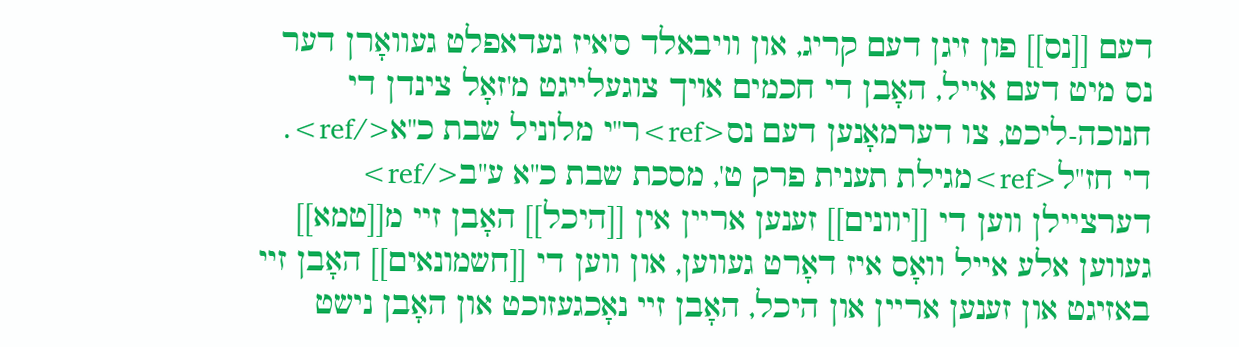דעם [[נס]] פון זיגן דעם קריג, און וויבאלד ס'איז געדאפלט געוואָרן דער נס מיט דעם אייל, האָבן די חכמים אויך צוגעלייגט מ'זאָל צינדן די חנוכה-ליכט, צו דערמאָנען דעם נס<ref>ר"י מלוניל שבת כ"א</ref>.
די חז"ל<ref>מגילת תענית פרק ט', מסכת שבת כ"א ע"ב</ref> דערציילן ווען די [[יוונים]] זענען אריין אין [[היכל]] האָבן זיי מ[[טמא]] געווען אלע אייל וואָס איז דאָרט געווען, און ווען די [[חשמונאים]] האָבן זיי באזיגט און זענען אריין און היכל, האָבן זיי נאָכגעזוכט און האָבן נישט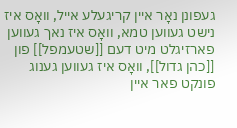געפונן נאָר איין קריגעלע אייל, וואָס איז נישט געווען טמא, וואָס איז נאך געווען פארזיגלט מיט דעם [[שטעמפל]] פון [[כהן גדול]], וואָס איז געווען גענוג פונקט פאר איין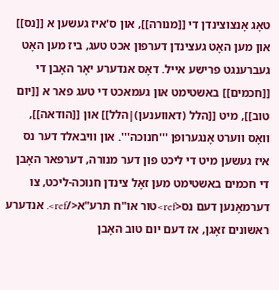טאָג אָנצוצינדן די [[מנורה]], און ס'איז געשען א [[נס]] און מען האָט געצינדן דערפון אכט טעג, ביז מען האָט געברענגט פרישע אייל. דאָס אנדערע יאָר האָבן די [[חכמים]] באשטימט און געמאכט די טעג פאר א [[יום טוב]], מיט [[הלל (דאווענען)|הלל]] און [[הודאה]], וואָס ווערט אָנגערופן '''חנוכה'''. און וויבאלד דער נס איז געשען מיט די ליכט פון דער מנורה, דערפאר האָבן די חכמים באשטימט מען זאָל צינדן חנוכה-ליכט, צו דערמאָנען דעם נס<ref>טור או"ח תרע"א</ref>. אנדערע ראשונים זאָגן, אז דעם יום טוב האָבן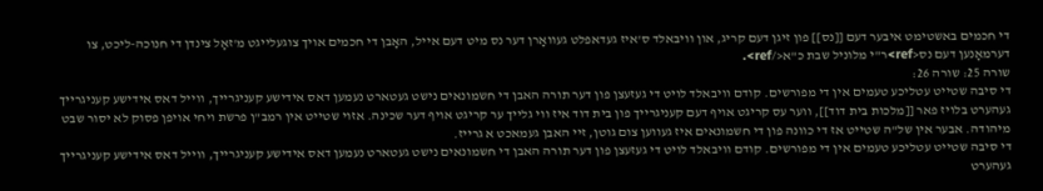די חכמים באשטימט איבער דעם [[נס]] פון זיגן דעם קריג, און וויבאלד ס'איז געדאפלט געוואָרן דער נס מיט דעם אייל, האָבן די חכמים אויך צוגעלייגט מ'זאָל צינדן די חנוכה-ליכט, צו דערמאָנען דעם נס<ref>ר"י מלוניל שבת כ"א</ref>.
שורה 25: שורה 26:
די סיבה שטייט עטליכע טעמים אין די מפורשים. קודם וויבאלד לויט די געזעצן פון דער תורה האבן די חשמונאים נישט געטארט נעמען דאס אידישע קעניגרייך, ווייל דאס אידישע קעניגרייך געהערט בלויז פאר [[מלכות בית דוד]], ווער עס קריגט אויף דעם קעניגרייך פון בית דוד איז ווי גלייך ער קריגט אויף דער שכינה. אזוי שטייט אין רמב"ן פרשת ויחי אויפן פסוק לא יסור שבט מיהודה. אבער אין של"ה שטייט אז די כוונה פון די חשמונאים איז געווען צום גוטן, זיי האבן געמאכט א גרייז.
די סיבה שטייט עטליכע טעמים אין די מפורשים. קודם וויבאלד לויט די געזעצן פון דער תורה האבן די חשמונאים נישט געטארט נעמען דאס אידישע קעניגרייך, ווייל דאס אידישע קעניגרייך געהערט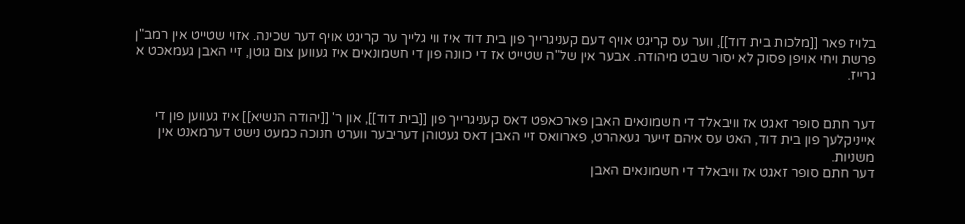בלויז פאר [[מלכות בית דוד]], ווער עס קריגט אויף דעם קעניגרייך פון בית דוד איז ווי גלייך ער קריגט אויף דער שכינה. אזוי שטייט אין רמב"ן פרשת ויחי אויפן פסוק לא יסור שבט מיהודה. אבער אין של"ה שטייט אז די כוונה פון די חשמונאים איז געווען צום גוטן, זיי האבן געמאכט א גרייז.


דער חתם סופר זאגט אז וויבאלד די חשמונאים האבן פארכאפט דאס קעניגרייך פון [[בית דוד]], און ר' [[יהודה הנשיא]] איז געווען פון די אייניקלעך פון בית דוד, האט עס איהם זייער געאהרט, פארוואס זיי האבן דאס געטוהן דעריבער ווערט חנוכה כמעט נישט דערמאנט אין משניות.
דער חתם סופר זאגט אז וויבאלד די חשמונאים האבן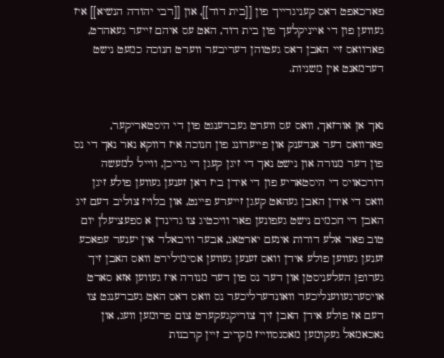פארכאפט דאס קעניגרייך פון [[בית דוד]], און [[רבי יהודה הנשיא]] איז געווען פון די אייניקלעך פון בית דוד, האט עס איהם זייער געאהרט, פארוואס זיי האבן דאס געטוהן דעריבער ווערט חנוכה כמעט נישט דערמאנט אין משניות.


נאך אן אורזאך, וואס עס ווערט געברענגט פון די היסטאריקער, פארוואס דער אנדענק און פייערונג פון חנוכה איז דווקא נאר נאך די נס פון דער מנורה און נישט נאך די זיגן קעגן די גריכן, ווייל למעשה דורכאויס די היסטאריע פון די אידן ביז דאן זענען געווען פולע זיגן וואס די אידן האבן געהאט קעגן זייערע פיינט, און בלויז צוליב דעם זיג האבן די חכמים נישט געפונען פאר וויכטיג צו גרינדן א ספעציעלן יום טוב פאר אלע דורות אינעם יארטאג, אבער וויבאלד אין יענער עפאכע זענען געווען פולע אידן וואס זענען געווען אסימילירט וואס האבן זיך גערופן העלעניסטן און דער נס פון דער מנורה איז געווען אזא סארט אויסערגעווענליכער וואונדערליכער נס וואס דאס האט געברענגט צו דעם אז פולע אידן האבן זיך צוריקגעקערט צום פרומען וועג, און נאכאמאל געקומען מאסנסווייז מקריב זיין קרבנות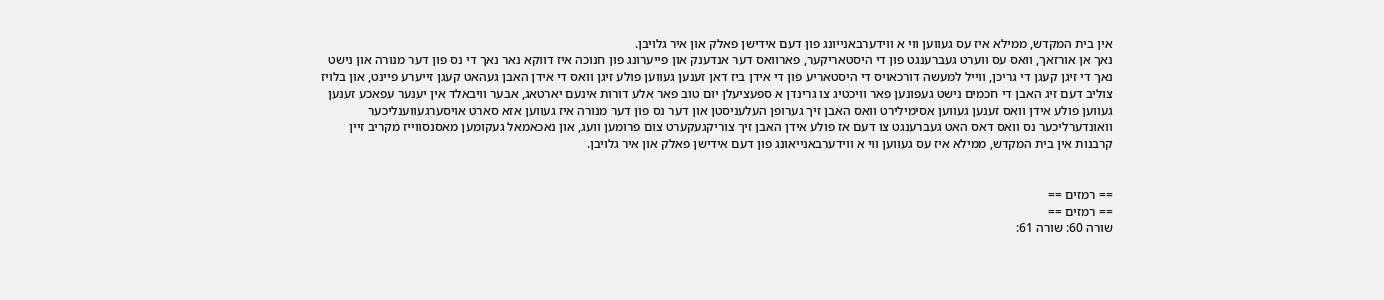אין בית המקדש, ממילא איז עס געווען ווי א ווידערבאנייונג פון דעם אידישן פאלק און איר גלויבן.
נאך אן אורזאך, וואס עס ווערט געברענגט פון די היסטאריקער, פארוואס דער אנדענק און פייערונג פון חנוכה איז דווקא נאר נאך די נס פון דער מנורה און נישט נאך די זיגן קעגן די גריכן, ווייל למעשה דורכאויס די היסטאריע פון די אידן ביז דאן זענען געווען פולע זיגן וואס די אידן האבן געהאט קעגן זייערע פיינט, און בלויז צוליב דעם זיג האבן די חכמים נישט געפונען פאר וויכטיג צו גרינדן א ספעציעלן יום טוב פאר אלע דורות אינעם יארטאג, אבער וויבאלד אין יענער עפאכע זענען געווען פולע אידן וואס זענען געווען אסימילירט וואס האבן זיך גערופן העלעניסטן און דער נס פון דער מנורה איז געווען אזא סארט אויסערגעווענליכער וואונדערליכער נס וואס דאס האט געברענגט צו דעם אז פולע אידן האבן זיך צוריקגעקערט צום פרומען וועג, און נאכאמאל געקומען מאסנסווייז מקריב זיין קרבנות אין בית המקדש, ממילא איז עס געווען ווי א ווידערבאנייאונג פון דעם אידישן פאלק און איר גלויבן.


== רמזים ==
== רמזים ==
שורה 60: שורה 61: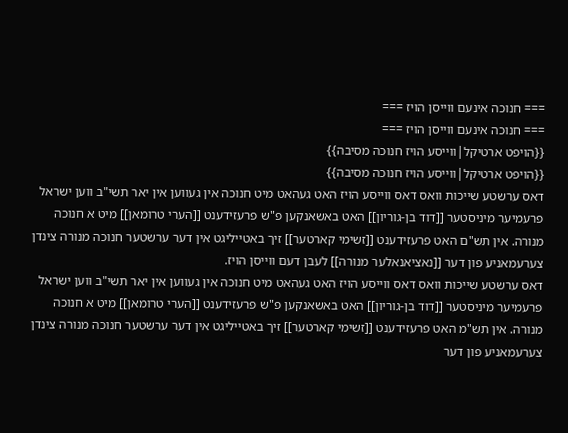=== חנוכה אינעם ווייסן הויז ===
=== חנוכה אינעם ווייסן הויז ===
{{הויפט ארטיקל|ווייסע הויז חנוכה מסיבה}}
{{הויפט ארטיקל|ווייסע הויז חנוכה מסיבה}}
דאס ערשטע שייכות וואס דאס ווייסע הויז האט געהאט מיט חנוכה אין געווען אין יאר תשי"ב ווען ישראל פרעמיער מיניסטער [[דוד בן-גוריון]] האט באשאנקען פ"ש פרעזידענט [[הערי טרומאן]] מיט א חנוכה מנורה. אין תש"ם האט פרעזידענט [[זשימי קארטער]] זיך באטייליגט אין דער ערשטער חנוכה מנורה צינדן צערעמאניע פון דער [[נאציאנאלער מנורה]] לעבן דעם ווייסן הויז.
דאס ערשטע שייכות וואס דאס ווייסע הויז האט געהאט מיט חנוכה אין געווען אין יאר תשי"ב ווען ישראל פרעמיער מיניסטער [[דוד בן-גוריון]] האט באשאנקען פ"ש פרעזידענט [[הערי טרומאן]] מיט א חנוכה מנורה. אין תש"מ האט פרעזידענט [[זשימי קארטער]] זיך באטייליגט אין דער ערשטער חנוכה מנורה צינדן צערעמאניע פון דער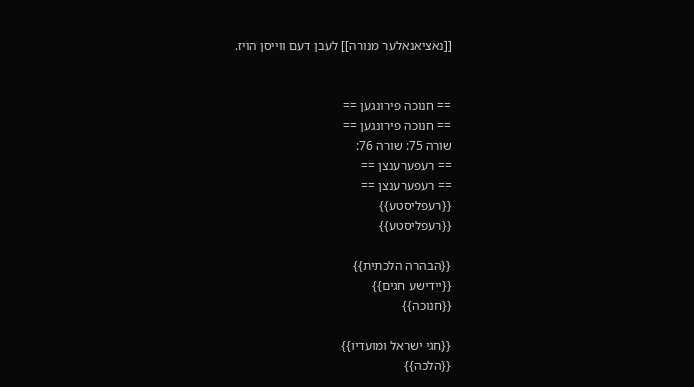[[נאציאנאלער מנורה]] לעבן דעם ווייסן הויז.


== חנוכה פירונגען ==
== חנוכה פירונגען ==
שורה 75: שורה 76:
== רעפערענצן ==
== רעפערענצן ==
{{רעפליסטע}}
{{רעפליסטע}}

{{הבהרה הלכתית}}
{{ייִדישע חגים}}
{{חנוכה}}

{{חגי ישראל ומועדיו}}
{{הלכה}}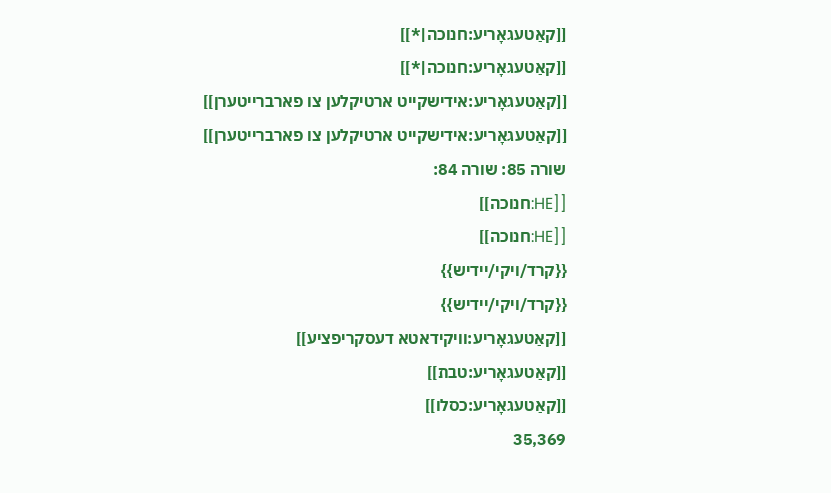[[קאַטעגאָריע:חנוכה|*]]
[[קאַטעגאָריע:חנוכה|*]]
[[קאַטעגאָריע:אידישקייט ארטיקלען צו פארברייטערן]]
[[קאַטעגאָריע:אידישקייט ארטיקלען צו פארברייטערן]]
שורה 85: שורה 84:
[[HE:חנוכה]]
[[HE:חנוכה]]
{{קרד/ויקי/יידיש}}
{{קרד/ויקי/יידיש}}
[[קאַטעגאָריע:וויקידאטא דעסקריפציע]]
[[קאַטעגאָריע:טבת]]
[[קאַטעגאָריע:כסלו]]
35,369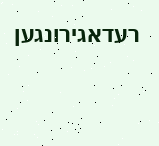רעדאגירונגען